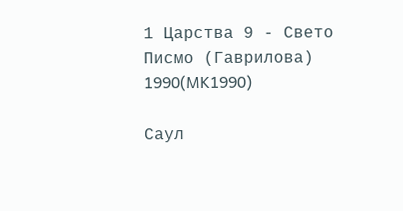1 Царства 9 - Свето Писмо (Гаврилова) 1990(MK1990)

Саул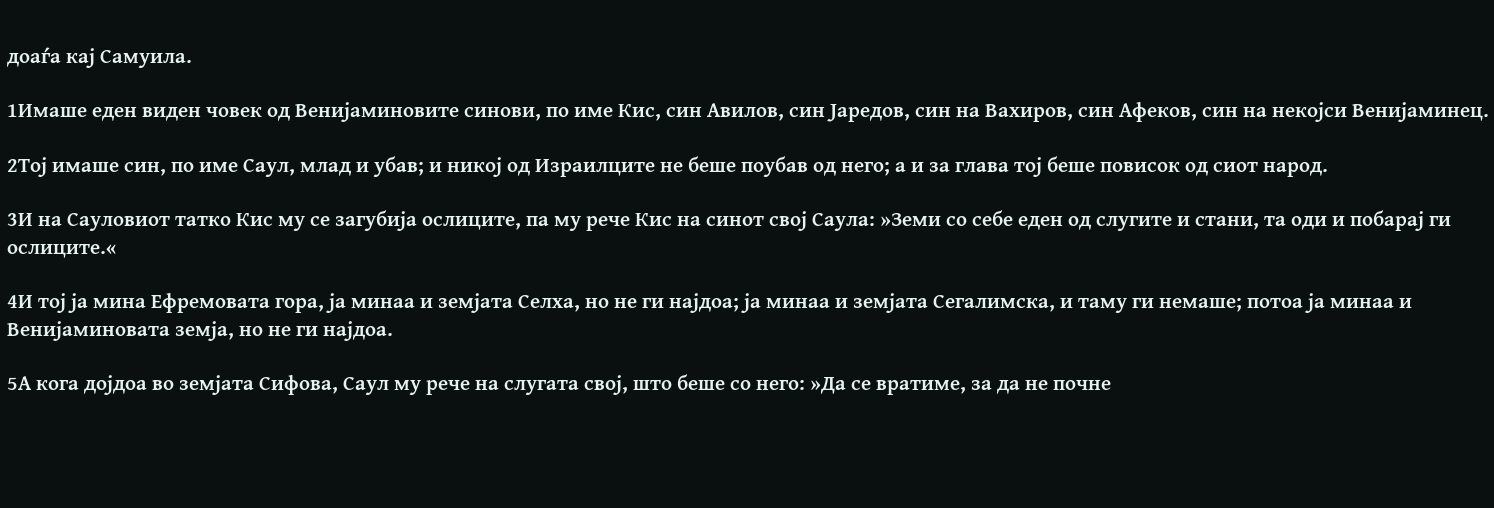доаѓа кај Самуила.

1Имаше еден виден човек од Венијаминовите синови, по име Кис, син Авилов, син Јаредов, син на Вахиров, син Афеков, син на некојси Венијаминец.

2Тој имаше син, по име Саул, млад и убав; и никој од Израилците не беше поубав од него; а и за глава тој беше повисок од сиот народ.

3И на Сауловиот татко Кис му се загубија ослиците, па му рече Кис на синот свој Саула: »Земи со себе еден од слугите и стани, та оди и побарај ги ослиците.«

4И тој ја мина Ефремовата гора, ја минаа и земјата Селха, но не ги најдоа; ја минаа и земјата Сегалимска, и таму ги немаше; потоа ја минаа и Венијаминовата земја, но не ги најдоа.

5А кога дојдоа во земјата Сифова, Саул му рече на слугата свој, што беше со него: »Да се вратиме, за да не почне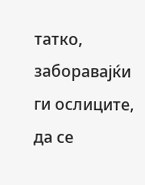татко, заборавајќи ги ослиците, да се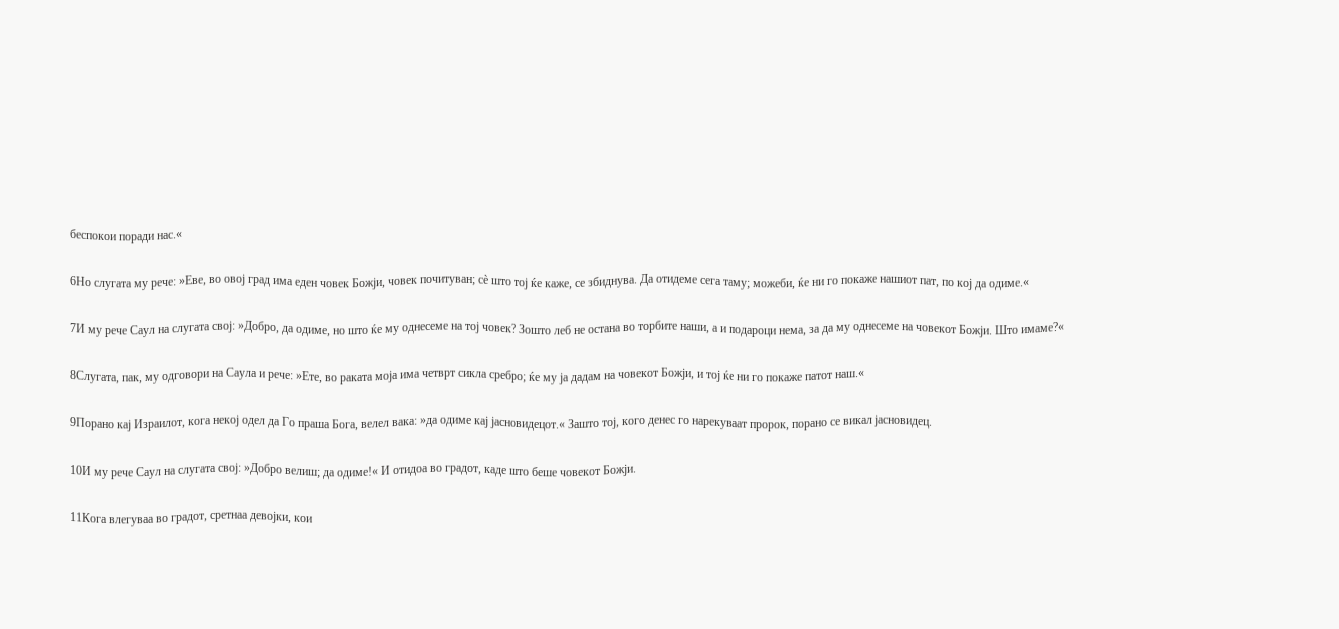беспокои поради нас.«

6Но слугата му рече: »Еве, во овој град има еден човек Божји, човек почитуван; сѐ што тој ќе каже, се збиднува. Да отидеме сега таму; можеби, ќе ни го покаже нашиот пат, по кој да одиме.«

7И му рече Саул на слугата свој: »Добро, да одиме, но што ќе му однесеме на тој човек? Зошто леб не остана во торбите наши, а и подароци нема, за да му однесеме на човекот Божји. Што имаме?«

8Слугата, пак, му одговори на Саула и рече: »Ете, во раката моја има четврт сикла сребро; ќе му ја дадам на човекот Божји, и тој ќе ни го покаже патот наш.«

9Порано кај Израилот, кога некој одел да Го праша Бога, велел вака: »да одиме кај јасновидецот.« Зашто тој, кого денес го нарекуваат пророк, порано се викал јасновидец.

10И му рече Саул на слугата свој: »Добро велиш; да одиме!« И отидоа во градот, каде што беше човекот Божји.

11Кога влегуваа во градот, сретнаа девојки, кои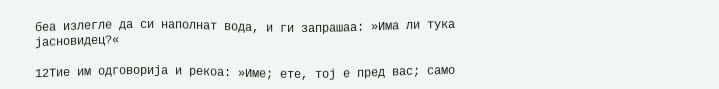беа излегле да си наполнат вода, и ги запрашаа: »Има ли тука јасновидец?«

12Тие им одговорија и рекоа: »Име; ете, тој е пред вас; само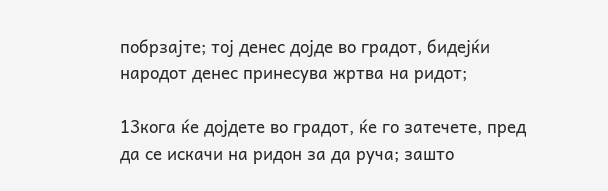побрзајте; тој денес дојде во градот, бидејќи народот денес принесува жртва на ридот;

13кога ќе дојдете во градот, ќе го затечете, пред да се искачи на ридон за да руча; зашто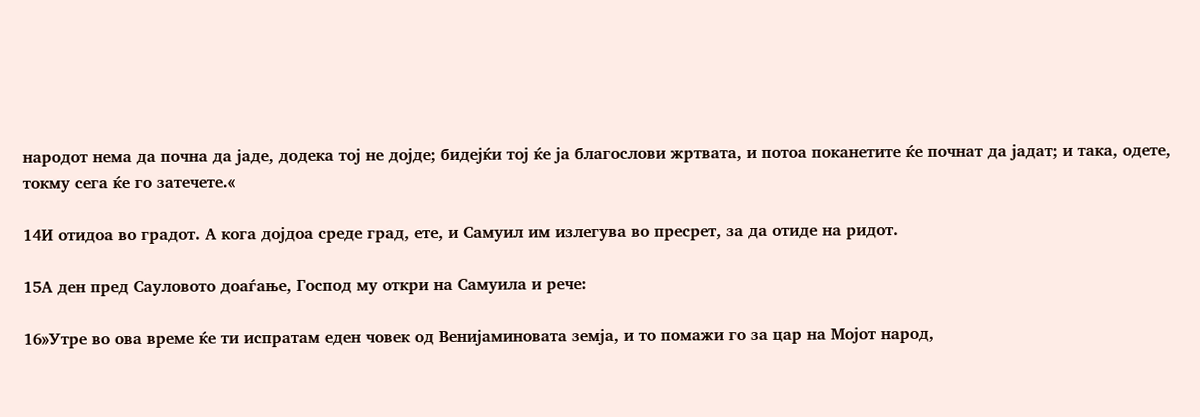народот нема да почна да јаде, додека тој не дојде; бидејќи тој ќе ја благослови жртвата, и потоа поканетите ќе почнат да јадат; и така, одете, токму сега ќе го затечете.«

14И отидоа во градот. А кога дојдоа среде град, ете, и Самуил им излегува во пресрет, за да отиде на ридот.

15А ден пред Сауловото доаѓање, Господ му откри на Самуила и рече:

16»Утре во ова време ќе ти испратам еден човек од Венијаминовата земја, и то помажи го за цар на Мојот народ,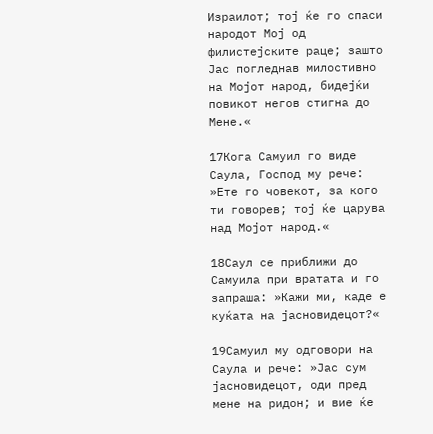Израилот; тој ќе го спаси народот Мој од филистејските раце; зашто Јас погледнав милостивно на Мојот народ, бидејќи повикот негов стигна до Мене.«

17Кога Самуил го виде Саула, Господ му рече: »Ете го човекот, за кого ти говорев; тој ќе царува над Мојот народ.«

18Саул се приближи до Самуила при вратата и го запраша: »Кажи ми, каде е куќата на јасновидецот?«

19Самуил му одговори на Саула и рече: »Јас сум јасновидецот, оди пред мене на ридон; и вие ќе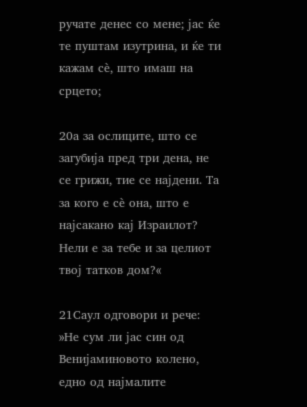ручате денес со мене; јас ќе те пуштам изутрина, и ќе ти кажам сѐ, што имаш на срцето;

20а за ослиците, што се загубија пред три дена, не се грижи, тие се најдени. Та за кого е сѐ она, што е најсакано кај Израилот? Нели е за тебе и за целиот твој татков дом?«

21Саул одговори и рече: »Не сум ли јас син од Венијаминовото колено, едно од најмалите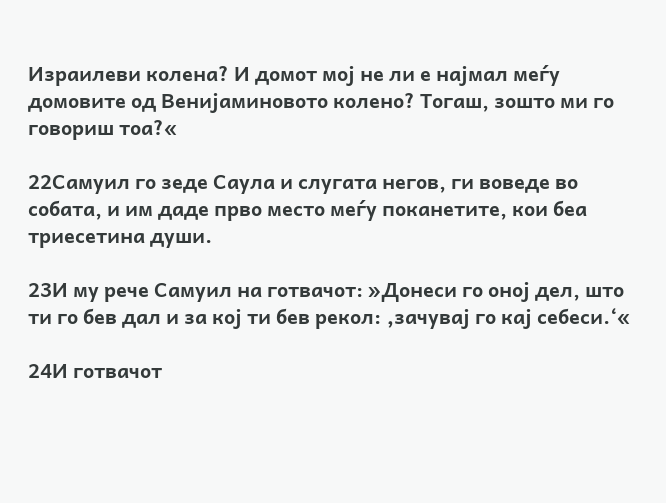Израилеви колена? И домот мој не ли е најмал меѓу домовите од Венијаминовото колено? Тогаш, зошто ми го говориш тоа?«

22Самуил го зеде Саула и слугата негов, ги воведе во собата, и им даде прво место меѓу поканетите, кои беа триесетина души.

23И му рече Самуил на готвачот: »Донеси го оној дел, што ти го бев дал и за кој ти бев рекол: ‚зачувај го кај себеси.‘«

24И готвачот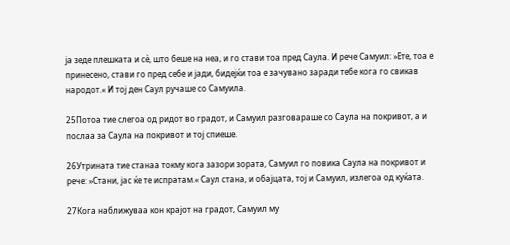ја зеде плешката и сѐ, што беше на неа, и го стави тоа пред Саула. И рече Самуил: »Ете, тоа е принесено, стави го пред себе и јади, бидејќи тоа е зачувано заради тебе кога го свикав народот.« И тој ден Саул ручаше со Самуила.

25Потоа тие слегоа од ридот во градот, и Самуил разговараше со Саула на покривот, а и послаа за Саула на покривот и тој спиеше.

26Утрината тие станаа токму кога зазори зората, Самуил го повика Саула на покривот и рече: »Стани, јас ќе те испратам.« Саул стана, и обајцата, тој и Самуил, излегоа од куќата.

27Кога наближуваа кон крајот на градот, Самуил му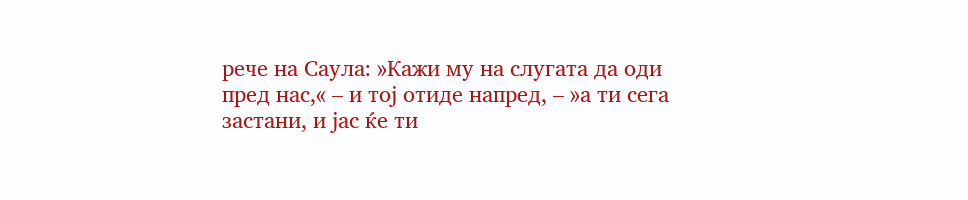рече на Саула: »Кажи му на слугата да оди пред нас,« – и тој отиде напред, – »а ти сега застани, и јас ќе ти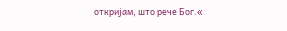откријам, што рече Бог.«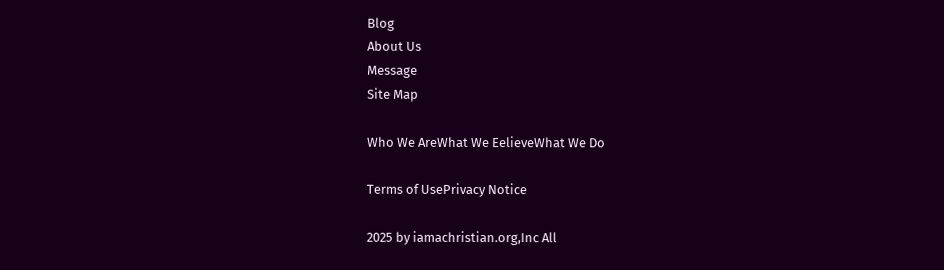Blog
About Us
Message
Site Map

Who We AreWhat We EelieveWhat We Do

Terms of UsePrivacy Notice

2025 by iamachristian.org,Inc All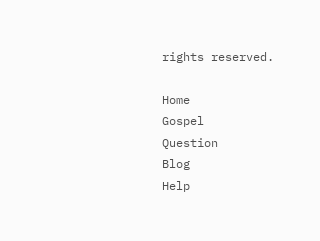rights reserved.

Home
Gospel
Question
Blog
Help